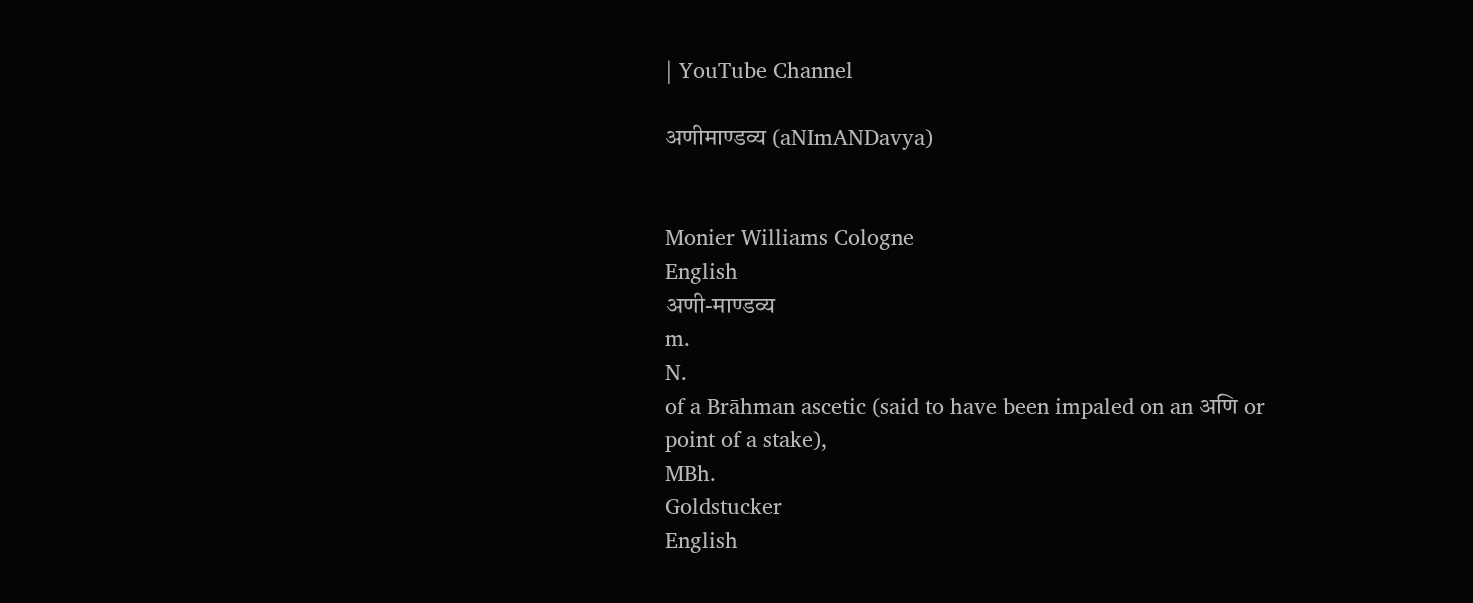| YouTube Channel

अणीमाण्डव्य (aNImANDavya)


Monier Williams Cologne
English
अणी-माण्डव्य
m.
N.
of a Brāhman ascetic (said to have been impaled on an अणि or point of a stake),
MBh.
Goldstucker
English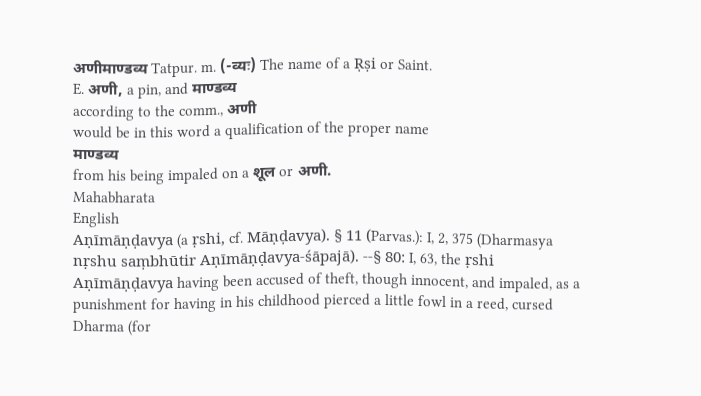अणीमाण्डव्य Tatpur. m. (-व्यः) The name of a Ṛṣi or Saint.
E. अणी, a pin, and माण्डव्य
according to the comm., अणी
would be in this word a qualification of the proper name
माण्डव्य
from his being impaled on a शूल or अणी.
Mahabharata
English
Aṇīmāṇḍavya (a ṛshi, cf. Māṇḍavya). § 11 (Parvas.): I, 2, 375 (Dharmasya nṛshu saṃbhūtir Aṇīmāṇḍavya-śāpajā). --§ 80: I, 63, the ṛshi Aṇīmāṇḍavya having been accused of theft, though innocent, and impaled, as a punishment for having in his childhood pierced a little fowl in a reed, cursed Dharma (for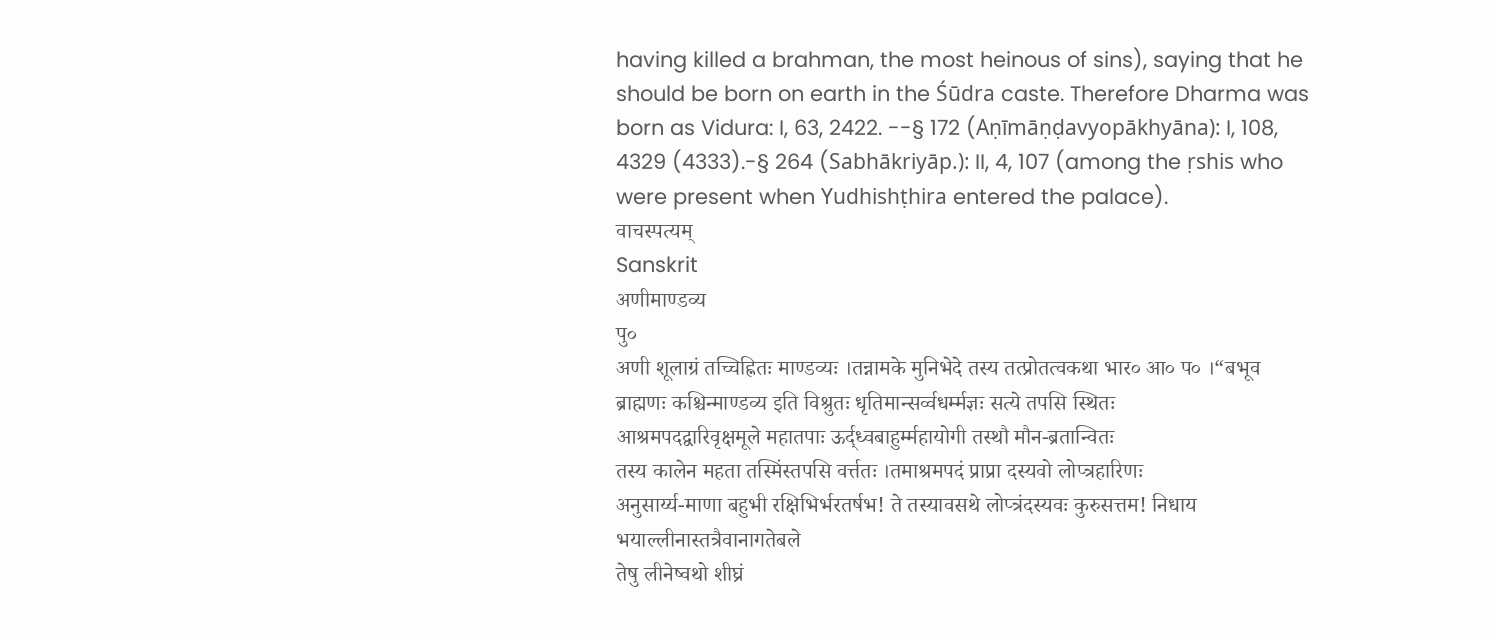having killed a brahman, the most heinous of sins), saying that he should be born on earth in the Śūdra caste. Therefore Dharma was born as Vidura: I, 63, 2422. --§ 172 (Aṇīmāṇḍavyopākhyāna): I, 108, 4329 (4333).-§ 264 (Sabhākriyāp.): II, 4, 107 (among the ṛshis who were present when Yudhishṭhira entered the palace).
वाचस्पत्यम्
Sanskrit
अणीमाण्डव्य
पु०
अणी शूलाग्रं तच्चिह्नितः माण्डव्यः ।तन्नामके मुनिभेदे तस्य तत्प्रोतत्वकथा भार० आ० प० ।“बभूव ब्राह्मणः कश्चिन्माण्डव्य इति विश्रुतः धृतिमान्सर्व्वधर्म्मज्ञः सत्ये तपसि स्थितः
आश्रमपदद्वारिवृक्षमूले महातपाः ऊर्द्ध्वबाहुर्म्महायोगी तस्थौ मौन-ब्रतान्वितः
तस्य कालेन महता तस्मिंस्तपसि वर्त्ततः ।तमाश्रमपदं प्राप्रा दस्यवो लोप्त्रहारिणः
अनुसार्य्य-माणा बहुभी रक्षिभिर्भरतर्षभ! ते तस्यावसथे लोप्त्रंदस्यवः कुरुसत्तम! निधाय भयाल्लीनास्तत्रैवानागतेबले
तेषु लीनेष्वथो शीघ्रं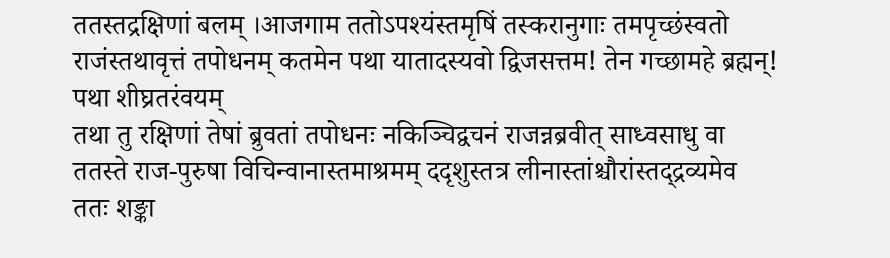ततस्तद्रक्षिणां बलम् ।आजगाम ततोऽपश्यंस्तमृषिं तस्करानुगाः तमपृच्छंस्वतो राजंस्तथावृत्तं तपोधनम् कतमेन पथा यातादस्यवो द्विजसत्तम! तेन गच्छामहे ब्रह्मन्! पथा शीघ्रतरंवयम्
तथा तु रक्षिणां तेषां ब्रुवतां तपोधनः नकिञ्चिद्वचनं राजन्नब्रवीत् साध्वसाधु वा
ततस्ते राज-पुरुषा विचिन्वानास्तमाश्रमम् ददृशुस्तत्र लीनास्तांश्चौरांस्तद्द्रव्यमेव
ततः शङ्का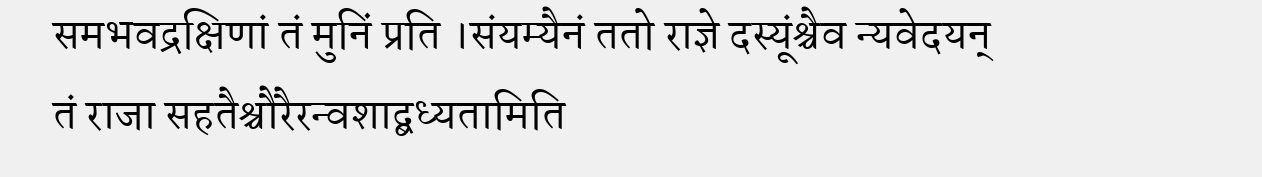समभवद्रक्षिणां तं मुनिं प्रति ।संयम्यैनं ततो राज्ञे दस्यूंश्चैव न्यवेदयन्
तं राजा सहतैश्चौरैरन्वशाद्बध्यतामिति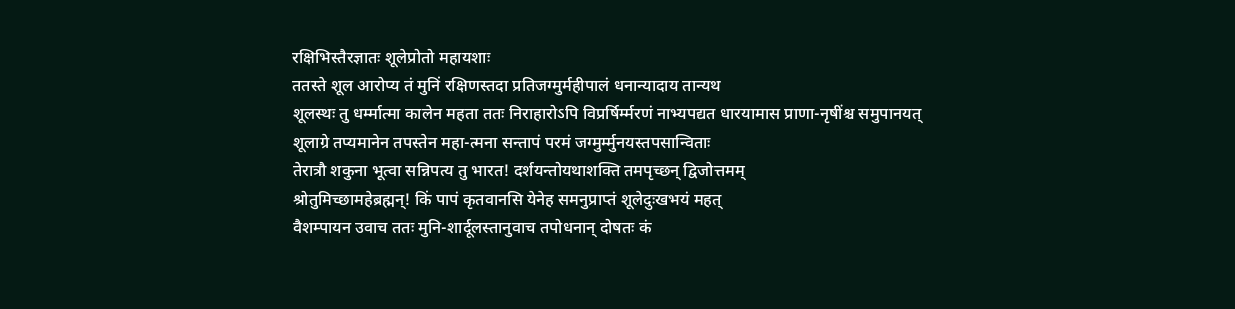रक्षिभिस्तैरज्ञातः शूलेप्रोतो महायशाः
ततस्ते शूल आरोप्य तं मुनिं रक्षिणस्तदा प्रतिजग्मुर्महीपालं धनान्यादाय तान्यथ
शूलस्थः तु धर्म्मात्मा कालेन महता ततः निराहारोऽपि विप्रर्षिर्म्मरणं नाभ्यपद्यत धारयामास प्राणा-नृषींश्च समुपानयत्
शूलाग्रे तप्यमानेन तपस्तेन महा-त्मना सन्तापं परमं जग्मुर्म्मुनयस्तपसान्विताः
तेरात्रौ शकुना भूत्वा सन्निपत्य तु भारत! दर्शयन्तोयथाशक्ति तमपृच्छन् द्विजोत्तमम्
श्रोतुमिच्छामहेब्रह्मन्! किं पापं कृतवानसि येनेह समनुप्राप्तं शूलेदुःखभयं महत्
वैशम्पायन उवाच ततः मुनि-शार्दूलस्तानुवाच तपोधनान् दोषतः कं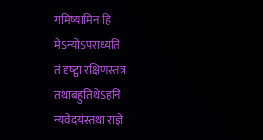गमिष्यामिन हि मेऽन्योऽपराध्यति
तं दृष्ट्वा रक्षिणस्तत्र तथाबहुतिथेऽहनि न्यवेदयंस्तथा राज्ञे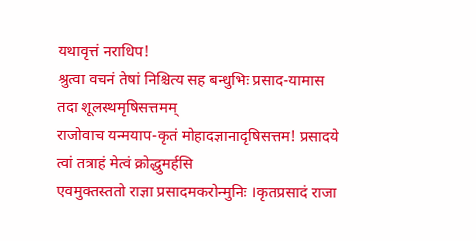यथावृत्तं नराधिप!
श्रुत्वा वचनं तेषां निश्चित्य सह बन्धुभिः प्रसाद-यामास तदा शूलस्थमृषिसत्तमम्
राजोवाच यन्मयाप-कृतं मोहादज्ञानादृषिसत्तम! प्रसादये त्वां तत्राहं मेत्वं क्रोद्धुमर्हसि
एवमुक्तस्ततो राज्ञा प्रसादमकरोन्मुनिः ।कृतप्रसादं राजा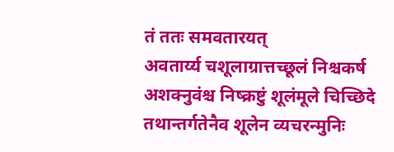तं ततः समवतारयत्
अवतार्य्य चशूलाग्रात्तच्छूलं निश्चकर्ष अशक्नुवंश्च निष्क्रष्टुं शूलंमूले चिच्छिदे
तथान्तर्गतेनैव शूलेन व्यचरन्मुनिः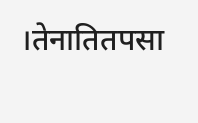।तेनातितपसा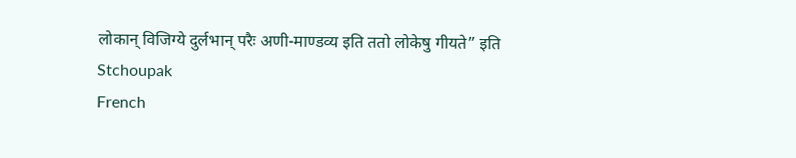लोकान् विजिग्ये दुर्लभान् परैः अणी-माण्डव्य इति ततो लोकेषु गीयते” इति
Stchoupak
French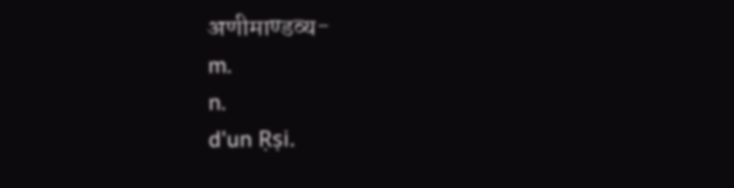अणीमाण्डव्य-
m.
n.
d'un Ṛṣi.